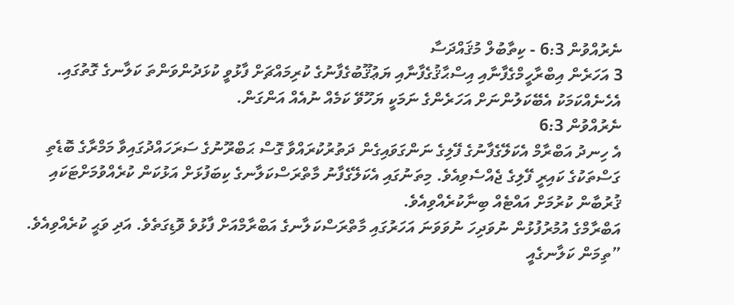ނެރުއްވުން 6:3 - ކިތާބުލް މުޤައްދަސާ
3 އަހަރެން އިބްރާހީމްގެފާނާއި އިސްޙާޤުގެފާނާއި ޔަޢުޤޫބުގެފާނުގެ ކުރިމައްޗަށް ފާޅުވީ ކުޅަދުންވަންތަ ކަލާނގެ ގޮތުގައި. އެހެނެއްކަމަކު އެބޭކަލުންނަށް އަހަރެންގެ ނަމަކީ ޔަހޫވޭ ކަމެއް ނުއެއް އަންގަން.
ނެރުއްވުން 6:3
އެ ހިނދު އަބްރާމް އެކަލޭގެފާނުގެ ފޭލިގެ ނަންގަވައިގެން ދަތުރުކުރައްވާ ގޮސް ޙަބްރޫނުގެ ސަރަހައްދުގައިވާ މަމްރާގެ ބޮޑެތި ގަސްތަކުގެ ކައިރީ ފޭލިގެ ޖެއްސެވިއެވެ. މިތަނުގައި އެކަލޭގެފާނު މާތްރަސްކަލާނގެ ކިބަފުޅަށް އަޅުކަން ކުރެއްވުމަށްޓަކައި ޤުރުބާން ކުރުމަށް އައްޓެއް ބިނާކުރެއްވިއެވެ.
އަބްރާމްގެ އުމުރުފުޅުން ނުވަދިހަ ނުވަވަނަ އަހަރުގައި މާތްރަސްކަލާނގެ އަބްރާމްއަށް ފާޅުވެ ވޮޑިގަތެވެ. އަދި ވަޙީ ކުރެއްވިއެވެ. ”ތިމަން ކަލާނގެއީ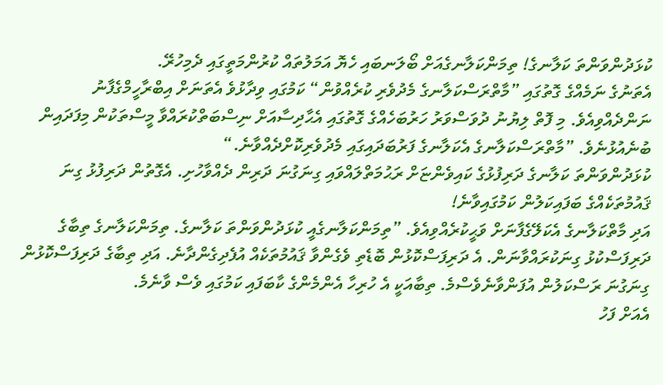ކުޅަދުންވަންތަ ކަލާނގެ! ތިމަންކަލާނގެއަށް ބޯލަނބައި ހެޔޮ އަމަލުތައް ކުރުންމަތީގައި ދެމިހުރޭ.
އެތަނުގެ ނަމެއްގެ ގޮތުގައި ”މާތްރަސްކަލާނގެ މެދުވެރި ކުރެއްވުން“ ކަމުގައި ވިދާޅުވެ އެތަނަށް އިބްރާހީމްގެފާނު ނަންދެއްވިއެވެ. މި ފޮތް ލިޔުނު ދުވަސްވަރު ހަރުބަހެއްގެ ގޮތުގައި އެޙާދިސާއަށް ނިސްބަތްކުރައްވާ މީސްތަކުން މިފަދައިން ބުނެއުޅުނެވެ. ”މާތްރަސްކަލާނގެ އެކަލާނގެ ފަރުބަދައިގައި މެދުވެރިކޮށްދެއްވާނެ.“
ކުޅަދުންވަންތަ ކަލާނގެ ދަރިފުޅުގެ ކައިވެންޏަށް ރަޙުމަތްލައްވައި ގިނަގުނަ ދަރިން ދެއްވާހުށި. އެގޮތުން ދަރިފުޅު ގިނަ ޤައުމުތަކެއްގެ ބަފައިކަލުން ކަމުގައިވާނެ!
އަދި މާތްކަލާނގެ އެކަލޭގެފާނަށް ވަޙީކުރެއްވިއެވެ. ”ތިމަންކަލާނގެއީ ކުޅަދުންވަންތަ ކަލާނގެ. ތިމަންކަލާނގެ ތިބާގެ ދަރިފަސްކުޅު ގިނަކުރައްވާނަން. އެ ދަރިފަސްކޮޅުން ބޮޑެތި ވެގެންވާ ޤައުމުތަކެއް އުފެދިގެންދާނެ. އަދި ތިބާގެ ދަރިފަސްކޮޅުން ގިނަގުނަ ރަސްކަލުން އުފަންވާނެވެސްމެ. ތިބާއަކީ އެ ހުރިހާ އެންމެންގެ ކާބަފައި ކަމުގައި ވެސް ވާނެމެ.
އެއަށް ފަހު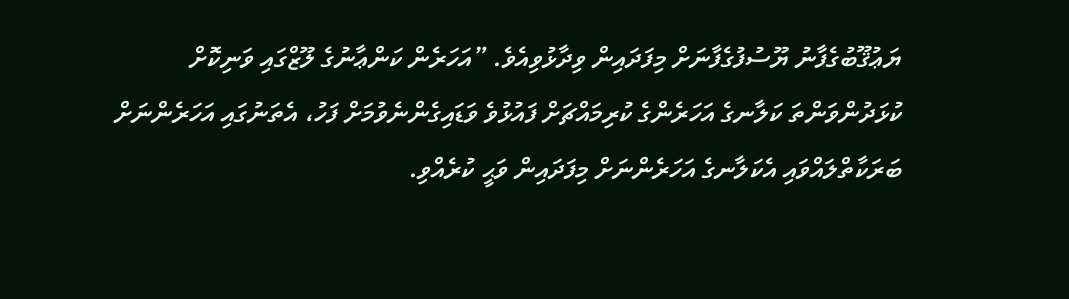ޔަޢުޤޫބުގެފާނު ޔޫސުފުގެފާނަށް މިފަދައިން ވިދާޅުވިއެވެ. ”އަހަރެން ކަންޢާނުގެ ލޫޒްގައި ވަނިކޮށް ކުޅަދުންވަންތަ ކަލާނގެ އަހަރެންގެ ކުރިމައްޗަށް ފައުޅުވެ ވަޑައިގެންނެވުމަށް ފަހު، އެތަނުގައި އަހަރެންނަށް ބަރަކާތްލައްވައި އެކަލާނގެ އަހަރެންނަށް މިފަދައިން ވަޙީ ކުރެއްވި.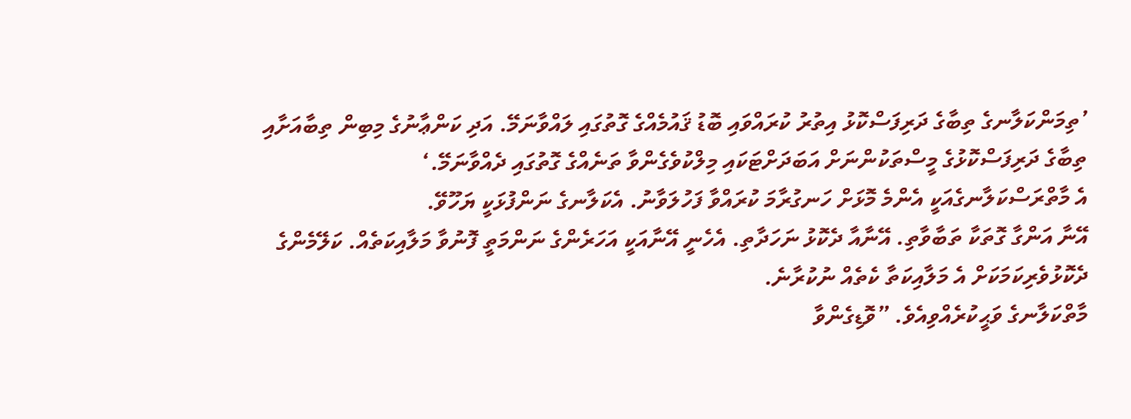’ތިމަންކަލާނގެ ތިބާގެ ދަރިފަސްކޮޅު އިތުރު ކުރައްވައި ބޮޑު ޤައުމެއްގެ ގޮތުގައި ލައްވާނަމޭ. އަދި ކަންޢާނުގެ މިބިން ތިބާއަށާއި ތިބާގެ ދަރިފަސްކޮޅުގެ މީސްތަކުންނަށް އަބަދަށްޓަކައި މިލްކުވެގެންވާ ތަނެއްގެ ގޮތުގައި ދެއްވާނަމޭ.‘
އެ މާތްރަސްކަލާނގެއަކީ އެންމެ މޮޅަށް ހަނގުރާމަ ކުރައްވާ ފަހުލަވާނު. އެކަލާނގެ ނަންފުޅަކީ ޔަހޫވޭ.
އޭނާ އަންގާ ގޮތަކާ ތަބާވާތި. އޭނާއާ ދެކޮޅު ނަހަދާތި. އެހެނީ އޭނާއަކީ އަހަރެންގެ ނަންމަތީ ފޮނުވާ މަލާއިކަތެއް. ކަލޭމެންގެ ދެކޮޅުވެރިކަމަކަށް އެ މަލާއިކަތާ ކެތެއް ނުކުރާނެ.
މާތްކަލާނގެ ވަޙީކުރެއްވިއެވެ. ”ވޮޑިގެންވާ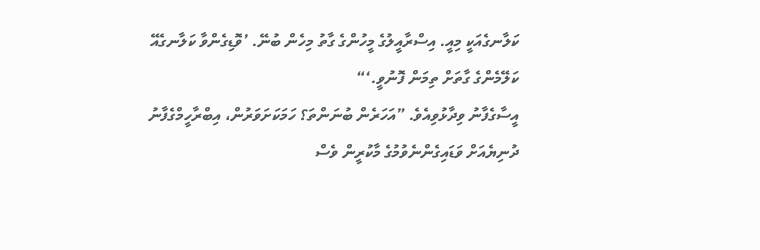ކަލާނގެއަކީ މިއީ. އިސްރާއީލުގެ މީހުންގެ ގާތު މިހެން ބުނޭ. ’ވޮޑިގެންވާ ކަލާނގެއޭ ކަލޭމެންގެ ގާތަށް ތިމަން ފޮނުވީ.‘“
އީސާގެފާނު ވިދާޅުވިއެވެ. ”އަހަރެން ބުނަންތަ؟ ހަމަކަށަވަރުން، އިބްރާހީމްގެފާނު ދުނިޔެއަށް ވަޑައިގެންނެވުމުގެ މާކުރީން ވެސް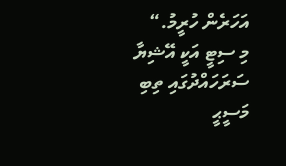އަހަރެން ހުރީމު.“
މި ސިޓީ އަކީ އޭޝިޔާ ސަރަހައްދުގައި ތިބި މަސީޙީ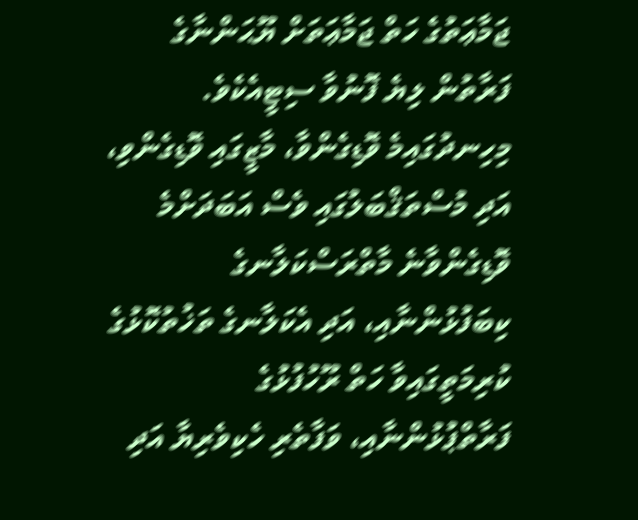ޖަމާޢަތުގެ ހަތް ޖަމާޢަތަށް ޔޫޙަންނާގެ ފަރާތުން ލިޔެ ފޮނުވާ ސިޓީއެކެވެ. މިހިނދުގައިމެ ވޮޑިގެންވާ، މާޒީގައި ވޮޑިގެންވި، އަދި މުސްތަޤްބަލުގައި ވެސް އަބަދަށްމެ ވޮޑިގެންވާނެ މާތްރަސްކަލާނގެ ކިބަފުޅުންނާއި، އަދި އެކަލާނގެ ތަޚުތުކޮޅުގެ ކުރިމަތީގައިވާ ހަތް ރޫހުފުޅުގެ ފަރާތްޕުޅުންނާއި، ވަފާތެރި ހެކިވެރިޔާ އަދި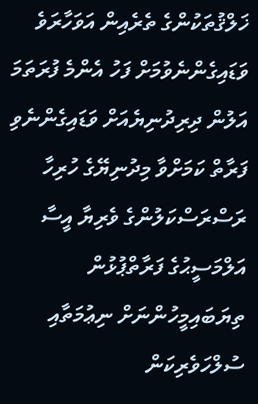ޚަލްޤުތަކުންގެ ތެރެއިން އަވަހާރަވެ ވަޑައިގެންނެވުމަށް ފަހު އެންމެ ފުރަތަމަ އަލުން ދިރިދުނިޔެއަށް ވަޑައިގެންނެވި ފަރާތް ކަމަށްވާ މިދުނިޔޭގެ ހުރިހާ ރަސްރަސްކަލުންގެ ވެރިޔާ އީސާ އަލްމަސީޙުގެ ފަރާތްޕުޅުން ތިޔަބައިމީހުންނަށް ނިޢުމަތާއި ސުލްހަވެރިކަން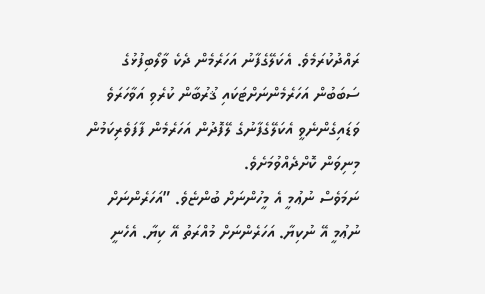ރައްދުކުރަމެވެ. އެކަލޭގެފާނު އަހަރެމެން ދެކެ ވާލޯބިފުޅުގެ ސަބަބުން އަހަރެމެންނަށްޓަކައި ޤުރުބާން ކުރެވި އަވާހަރަވެ ވަޑައިގެންނެވީ އެކަލޭގެފާނުގެ ލޭފޮދުން އަހަރެމެން ފާފަވެރިކަމުން މިނިވަން ކޮށްދެއްވުމަށެވެ.
ނަމަވެސް ނުޢުމީ އެ މީހުންނަށް ބުންޏެވެ. ”އަހަރެންނަށް ނުޢުމީ އޭ ނުކިޔާ. އަހަރެންނަށް މުއްރަތު އޭ ކިޔާ. އެހެނީ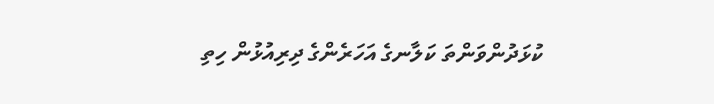ކުޅަދުންވަންތަ ކަލާނގެ އަހަރެންގެ ދިރިއުޅުން ހިތި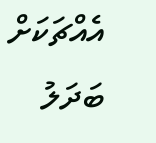އެއްޗަކަށް ބަދަލު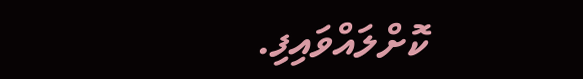ކޮށްލައްވައިފި.